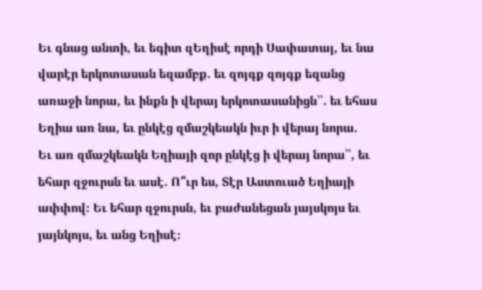Եւ գնաց անտի, եւ եգիտ զԵղիսէ որդի Սափատայ, եւ նա վարէր երկոտասան եզամբք. եւ զոյգք զոյգք եզանց առաջի նորա, եւ ինքն ի վերայ երկոտասանիցն՝՝. եւ եհաս Եղիա առ նա, եւ ընկէց զմաշկեակն իւր ի վերայ նորա.
Եւ առ զմաշկեակն Եղիայի զոր ընկէց ի վերայ նորա՝՝, եւ եհար զջուրսն եւ ասէ. Ո՞ւր ես, Տէր Աստուած Եղիայի ափփով։ Եւ եհար զջուրսն, եւ բաժանեցան յայսկոյս եւ յայնկոյս, եւ անց Եղիսէ։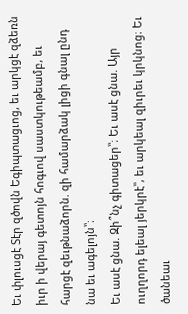Եւ փլուսցէ Տէր զծովն Եգիպտացւոց, եւ արկցէ զձեռն իւր ի վերայ գետոյն հոգւով սաստկութեամբ, եւ հարցէ զեւթնաձորն. զի համարձակ լիցի գնալ ընդ նա եւ ագելոյն՝՝։
Եւ ասէ ցնա. Զի՞նչ գիտացեր՝՝։ Եւ ասէ ցնա. Այր ուղղորդ ելեալ յերկրէ՝՝, եւ արկեալ զիւրեւ կրկնոց։ Եւ ծանեաւ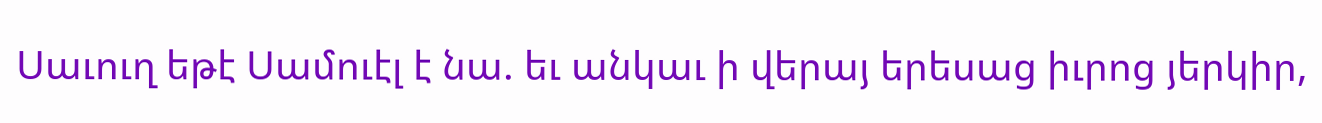Սաւուղ եթէ Սամուէլ է նա. եւ անկաւ ի վերայ երեսաց իւրոց յերկիր,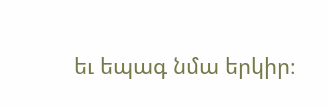եւ եպագ նմա երկիր։